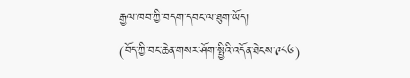རྒྱལ་ཁབ་ཀྱི་བདག་དབང་ལ་ཐུག་ཡོད།
(བོད་ཀྱི་བང་ཆེན་གསར་ཤོག་སྤྱིའི་འདོན་ཐེངས་༩༨༦)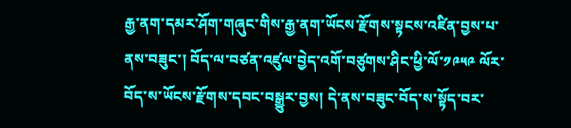རྒྱ་ནག་དམར་ཤོག་གཞུང་གིས་རྒྱ་ནག་ཡོངས་རྫོགས་སྟངས་འཛིན་བྱས་པ་ནས་བཟུང་། བོད་ལ་བཙན་འཛུལ་བྱེད་འགོ་བཙུགས་ཤིང་ཕྱི་ལོ་༡༩༥༩ ལོར་བོད་ས་ཡོངས་རྫོགས་དབང་བསྒྱུར་བྱས། དེ་ནས་བཟུང་བོད་ས་སྟོད་བར་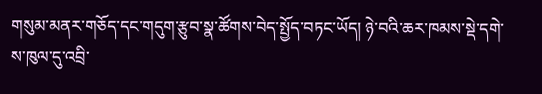གསུམ་མནར་གཅོད་དང་གདུག་རྩུབ་སྣ་ཚོགས་བེད་སྤྱོད་བཏང་ཡོད། ཉེ་བའི་ཆར་ཁམས་སྡེ་དགེ་ས་ཁུལ་དུ་འབྲི་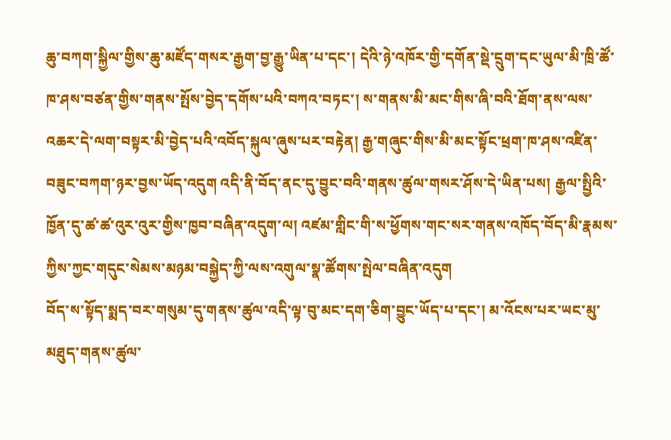ཆུ་བཀག་སྐྱིལ་གྱིས་ཆུ་མཛོད་གསར་རྒྱག་བྱ་རྒྱུ་ཡིན་པ་དང་། དེའི་ཉེ་འཁོར་གྱི་དགོན་སྡེ་དྲུག་དང་ཡུལ་མི་ཁྲི་ཚོ་ཁ་ཤས་བཙན་གྱིས་གནས་སྤོས་བྱེད་དགོས་པའི་བཀའ་བཏང་། ས་གནས་མི་མང་གིས་ཞི་བའི་ཐོག་ནས་ལས་འཆར་དེ་ལག་བསྟར་མི་བྱེད་པའི་འབོད་སྐུལ་ཞུས་པར་བརྟེན། རྒྱ་གཞུང་གིས་མི་མང་སྟོང་ཕྲག་ཁ་ཤས་འཛིན་བཟུང་བཀག་ཉར་བྱས་ཡོད་འདུག འདི་ནི་བོད་ནང་དུ་བྱུང་བའི་གནས་ཚུལ་གསར་ཤོས་དེ་ཡིན་པས། རྒྱལ་སྤྱིའི་ཁྱོན་དུ་ཚ་ཚ་འུར་འུར་གྱིས་ཁྱབ་བཞིན་འདུག་ལ། འཛམ་གླིང་གི་ས་ཕྱོགས་གང་སར་གནས་འཁོད་བོད་མི་རྣམས་ཀྱིས་ཀྱང་གདུང་སེམས་མཉམ་བསྐྱེད་ཀྱི་ལས་འགུལ་སྣ་ཚོགས་སྤེལ་བཞིན་འདུག
བོད་ས་སྟོད་སྨད་བར་གསུམ་དུ་གནས་ཚུལ་འདི་ལྟ་བུ་མང་དག་ཅིག་བྱུང་ཡོད་པ་དང་། མ་འོངས་པར་ཡང་མུ་མཐུད་གནས་ཚུལ་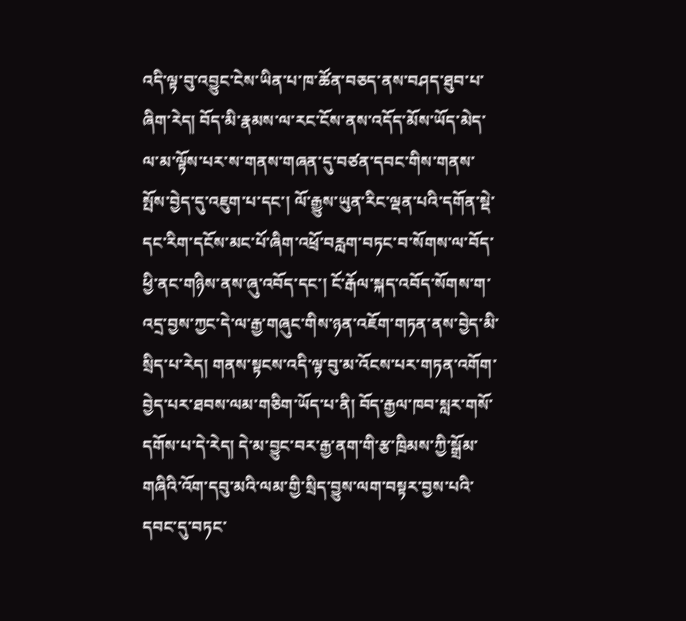འདི་ལྟ་བུ་འབྱུང་ངེས་ཡིན་པ་ཁ་ཚོན་བཅད་ནས་བཤད་ཐུབ་པ་ཞིག་རེད། བོད་མི་རྣམས་ལ་རང་ངོས་ནས་འདོད་མོས་ཡོད་མེད་ལ་མ་ལྟོས་པར་ས་གནས་གཞན་དུ་བཙན་དབང་གིས་གནས་སྤོས་བྱེད་དུ་འཇུག་པ་དང་། ལོ་རྒྱུས་ཡུན་རིང་ལྡན་པའི་དགོན་སྡེ་དང་རིག་དངོས་མང་པོ་ཞིག་འཕྲོ་བརླག་བཏང་བ་སོགས་ལ་བོད་ཕྱི་ནང་གཉིས་ནས་ཞུ་འབོད་དང་། ངོ་རྒོལ་སྐད་འབོད་སོགས་ག་འདྲ་བྱས་ཀྱང་དེ་ལ་རྒྱ་གཞུང་གིས་ཉན་འཇོག་གཏན་ནས་བྱེད་མི་སྲིད་པ་རེད། གནས་སྟངས་འདི་ལྟ་བུ་མ་འོངས་པར་གཏན་འགོག་བྱེད་པར་ཐབས་ལམ་གཅིག་ཡོད་པ་ནི། བོད་རྒྱལ་ཁབ་སླར་གསོ་དགོས་པ་དེ་རེད། དེ་མ་བྱུང་བར་རྒྱ་ནག་གི་རྩ་ཁྲིམས་ཀྱི་སྒྲོམ་གཞིའི་འོག་དབུ་མའི་ལམ་གྱི་སྲིད་བྱུས་ལག་བསྟར་བྱས་པའི་དབང་དུ་བཏང་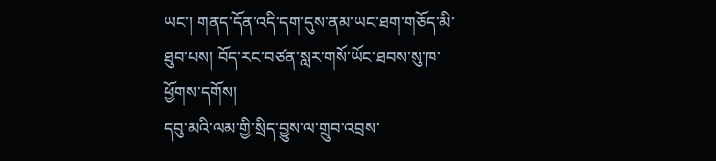ཡང་། གནད་དོན་འདི་དག་དུས་ནམ་ཡང་ཐག་གཅོད་མི་ཐུབ་པས། བོད་རང་བཙན་སླར་གསོ་ཡོང་ཐབས་སུ་ཁ་ཕྱོགས་དགོས།
དབུ་མའི་ལམ་གྱི་སྲིད་བྱུས་ལ་གྲུབ་འབྲས་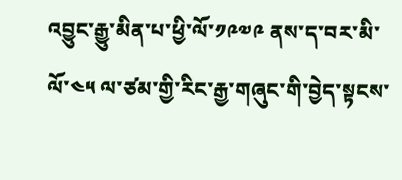འབྱུང་རྒྱུ་མིན་པ་ཕྱི་ལོ་༡༩༧༩ ནས་ད་བར་མི་ལོ་༤༥ ལ་ཙམ་གྱི་རིང་རྒྱ་གཞུང་གི་བྱེད་སྟངས་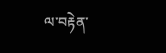ལ་བརྟེན་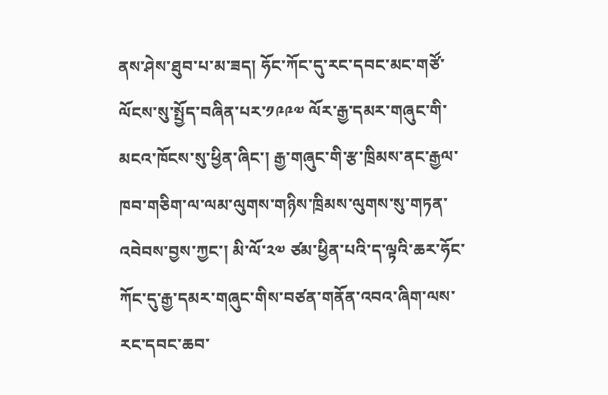ནས་ཤེས་ཐུབ་པ་མ་ཟད། ཧོང་ཀོང་དུ་རང་དབང་མང་གཙོ་ལོངས་སུ་སྤྱོད་བཞིན་པར་༡༩༩༧ ལོར་རྒྱ་དམར་གཞུང་གི་མངའ་ཁོངས་སུ་ཕྱིན་ཞིང་། རྒྱ་གཞུང་གི་རྩ་ཁྲིམས་ནང་རྒྱལ་ཁབ་གཅིག་ལ་ལམ་ལུགས་གཉིས་ཁྲིམས་ལུགས་སུ་གཏན་འབེབས་བྱས་ཀྱང་། མི་ལོ་༢༧ ཙམ་ཕྱིན་པའི་ད་ལྟའི་ཆར་ཧོང་ཀོང་དུ་རྒྱ་དམར་གཞུང་གིས་བཙན་གནོན་འབའ་ཞིག་ལས་རང་དབང་ཆབ་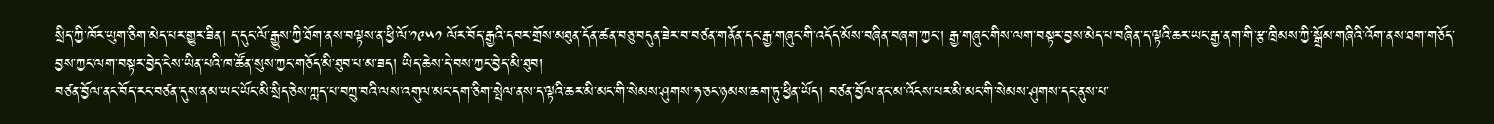སྲིད་ཀྱི་ཁོར་ཡུག་ཅིག་མེད་པར་གྱུར་ཟིན། ད་དུང་ལོ་རྒྱུས་ཀྱི་ཐོག་ནས་བལྟས་ན་ཕྱི་ལོ་༡༩༥༡ ལོར་བོད་རྒྱའི་དབར་གྲོས་མཐུན་དོན་ཚན་བཅུ་བདུན་ཟེར་བ་བཙན་གནོན་དང་རྒྱ་གཞུང་གི་འདོད་མོས་བཞིན་བཞག་ཀྱང་། རྒྱ་གཞུང་གིས་ལག་བསྟར་བྱས་མེད་པ་བཞིན་ད་ལྟའི་ཆར་ཡང་རྒྱ་ནག་གི་རྩ་ཁྲིམས་ཀྱི་སྒྲོམ་གཞིའི་འོག་ནས་ཐག་གཅོད་བྱས་ཀྱང་ལག་བསྟར་བྱེད་ངེས་ཡིན་པའི་ཁ་ཚོན་སུས་ཀྱང་གཅོད་མི་ཐུབ་པ་མ་ཟད། ཡིད་ཆེས་དེ་བས་ཀྱང་བྱེད་མི་ཐུབ།
བཙན་བྱོལ་ནང་བོད་རང་བཙན་དུས་ནམ་ཡང་ཡོང་མི་སྲིད་ཅེས་ཀླད་པ་བཀྲུ་བའི་ལས་འགུལ་མང་དག་ཅིག་སྤེལ་ནས་ད་ལྟའི་ཆར་མི་མང་གི་སེམས་ཤུགས་ཧ་ཅང་ཉམས་ཆག་ཏུ་ཕྱིན་ཡོད། བཙན་བྱོལ་ནང་མ་འོངས་པར་མི་མང་གི་སེམས་ཤུགས་དང་ནུས་པ་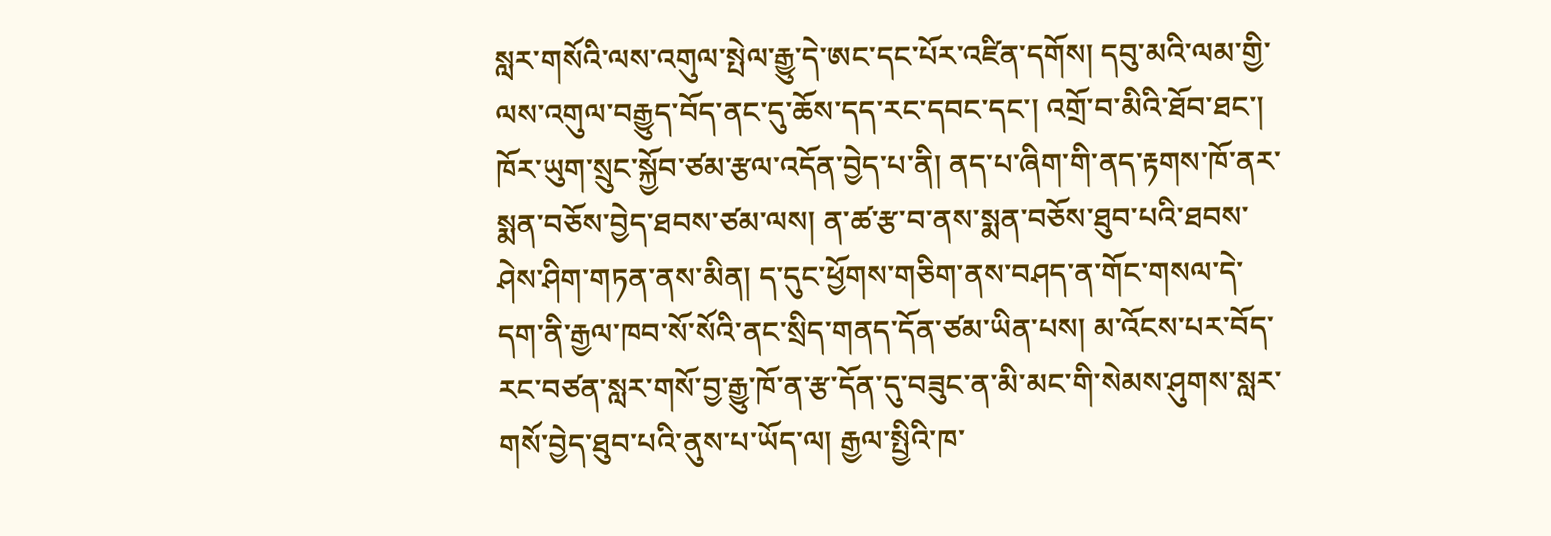སླར་གསོའི་ལས་འགུལ་སྤེལ་རྒྱུ་དེ་ཨང་དང་པོར་འཛིན་དགོས། དབུ་མའི་ལམ་གྱི་ལས་འགུལ་བརྒྱུད་བོད་ནང་དུ་ཆོས་དད་རང་དབང་དང་། འགྲོ་བ་མིའི་ཐོབ་ཐང་། ཁོར་ཡུག་སྲུང་སྐྱོབ་ཙམ་རྩལ་འདོན་བྱེད་པ་ནི། ནད་པ་ཞིག་གི་ནད་རྟགས་ཁོ་ནར་སྨན་བཅོས་བྱེད་ཐབས་ཙམ་ལས། ན་ཚ་རྩ་བ་ནས་སྨན་བཅོས་ཐུབ་པའི་ཐབས་ཤེས་ཤིག་གཏན་ནས་མིན། ད་དུང་ཕྱོགས་གཅིག་ནས་བཤད་ན་གོང་གསལ་དེ་དག་ནི་རྒྱལ་ཁབ་སོ་སོའི་ནང་སྲིད་གནད་དོན་ཙམ་ཡིན་པས། མ་འོངས་པར་བོད་རང་བཙན་སླར་གསོ་བྱ་རྒྱུ་ཁོ་ན་རྩ་དོན་དུ་བཟུང་ན་མི་མང་གི་སེམས་ཤུགས་སླར་གསོ་བྱེད་ཐུབ་པའི་ནུས་པ་ཡོད་ལ། རྒྱལ་སྤྱིའི་ཁ་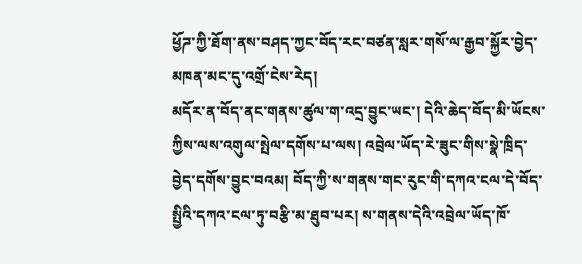ཕྱོཌ་ཀྱི་ཐོག་ནས་བཤད་ཀྱང་བོད་རང་བཙན་སླར་གསོ་ལ་རྒྱབ་སྐྱོར་བྱེད་མཁན་མང་དུ་འགྲོ་ངེས་རེད།
མདོར་ན་བོད་ནང་གནས་ཚུལ་ག་འདྲ་བྱུང་ཡང་། དེའི་ཆེད་བོད་མི་ཡོངས་ཀྱིས་ལས་འགུལ་སྤེལ་དགོས་པ་ལས། འབྲེལ་ཡོད་རེ་ཟུང་གིས་སྣེ་ཁྲིད་བྱེད་དགོས་བྱུང་བའམ། བོད་ཀྱི་ས་གནས་གང་རུང་གི་དཀའ་ངལ་དེ་བོད་སྤྱིའི་དཀའ་ངལ་ཏུ་བརྩི་མ་ཐུབ་པར། ས་གནས་དེའི་འབྲེལ་ཡོད་ཁོ་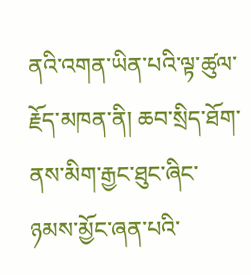ནའི་འགན་ཡིན་པའི་ལྟ་ཚུལ་རྗོད་མཁན་ནི། ཆབ་སྲིད་ཐོག་ནས་མིག་རྒྱང་ཐུང་ཞིང་ཉམས་མྱོང་ཞན་པའི་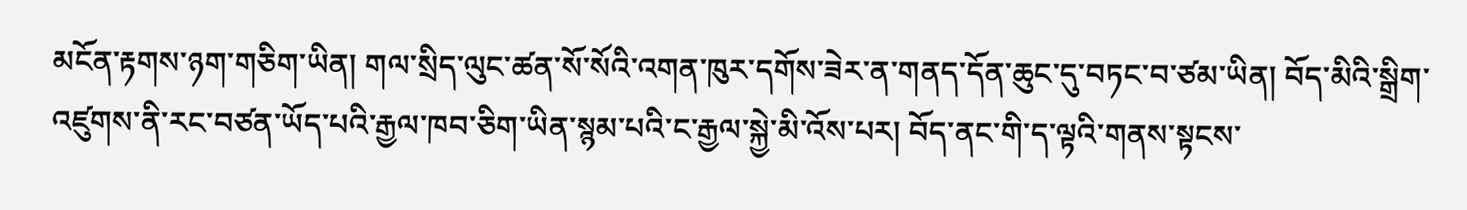མངོན་རྟགས་ཉག་གཅིག་ཡིན། གལ་སྲིད་ལུང་ཚན་སོ་སོའི་འགན་ཁུར་དགོས་ཟེར་ན་གནད་དོན་ཆུང་དུ་བཏང་བ་ཙམ་ཡིན། བོད་མིའི་སྒྲིག་འཛུགས་ནི་རང་བཙན་ཡོད་པའི་རྒྱལ་ཁབ་ཅིག་ཡིན་སྙམ་པའི་ང་རྒྱལ་སྐྱེ་མི་འོས་པར། བོད་ནང་གི་ད་ལྟའི་གནས་སྟངས་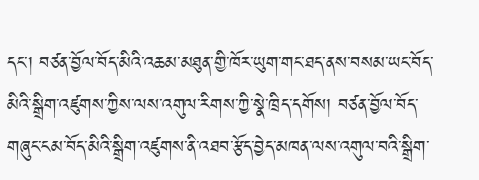དང་། བཙན་བྱོལ་བོད་མིའི་འཆམ་མཐུན་གྱི་ཁོར་ཡུག་གང་ཐད་ནས་བསམ་ཡང་བོད་མིའི་སྒྲིག་འཛུགས་ཀྱིས་ལས་འགུལ་རིགས་ཀྱི་སྣེ་ཁྲིད་དགོས། བཙན་བྱོལ་བོད་གཞུང་ངམ་བོད་མིའི་སྒྲིག་འཛུགས་ནི་འཐབ་རྩོད་བྱེད་མཁན་ལས་འགུལ་བའི་སྒྲིག་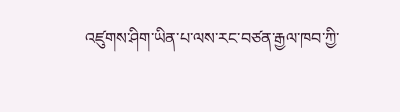འཛུགས་ཤིག་ཡིན་པ་ལས་རང་བཙན་རྒྱལ་ཁབ་ཀྱི་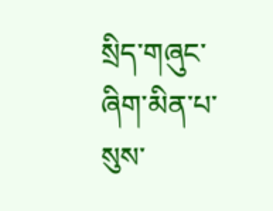སྲིད་གཞུང་ཞིག་མིན་པ་སུས་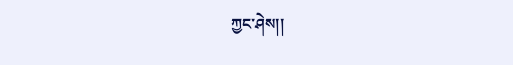ཀྱང་ཤེས།།